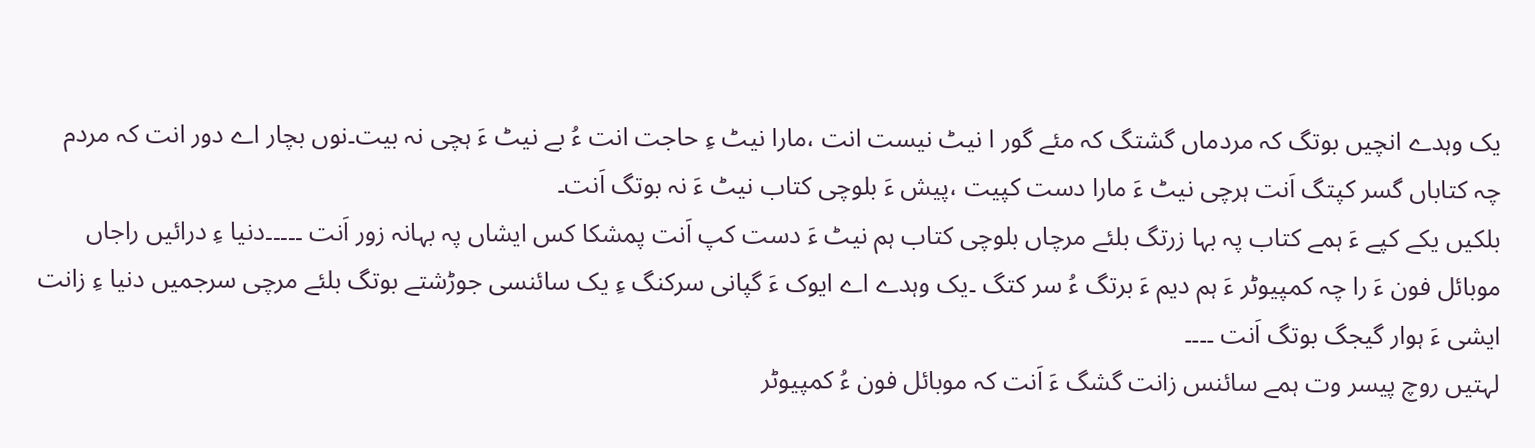یک وہدے انچیں بوتگ کہ مردماں گشتگ کہ مئے گور ا نیٹ نیست انت ،مارا نیٹ ءِ حاجت انت ءُ بے نیٹ ءَ ہچی نہ بیت۔نوں بچار اے دور انت کہ مردم چہ کتاباں گسر کپتگ اَنت ہرچی نیٹ ءَ مارا دست کپیت ،پیش ءَ بلوچی کتاب نیٹ ءَ نہ بوتگ اَنت۔
بلکیں یکے کپے ءَ ہمے کتاب پہ بہا زرتگ بلئے مرچاں بلوچی کتاب ہم نیٹ ءَ دست کپ اَنت پمشکا کس ایشاں پہ بہانہ زور اَنت ۔۔۔۔۔دنیا ءِ درائیں راجاں موبائل فون ءَ را چہ کمپیوٹر ءَ ہم دیم ءَ برتگ ءُ سر کتگ ۔یک وہدے اے ایوک ءَ گپانی سرکنگ ءِ یک سائنسی جوڑشتے بوتگ بلئے مرچی سرجمیں دنیا ءِ زانت ایشی ءَ ہوار گیجگ بوتگ اَنت ۔۔۔۔
لہتیں روچ پیسر وت ہمے سائنس زانت گشگ ءَ اَنت کہ موبائل فون ءُ کمپیوٹر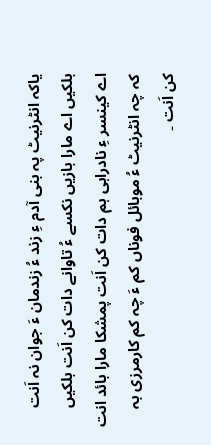یاکہ انٹرنیٹ پہ بنی آدم ءِ زند ءُ زندمان ءَ جوان نہ اَنت بلکیں اے مارا بازیں نکسے ءُ تاوانے دات کن اَنت بلکیں اے کینسر ءِ نادراہی ہم دات کن اَنت پمشکا مارا بائد انت کہ چہ انٹرنیٹ ءُ موبائل فوناں کم ءَ چہ کم کارمرزی بہ کن اَنت ۔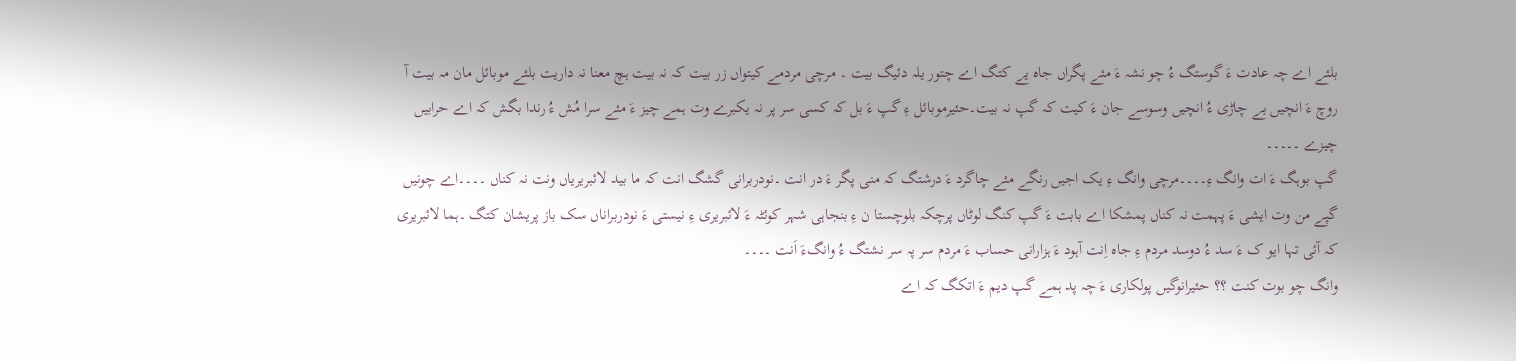بلئے اے چہ عادت ءَ گوستگ ءُ چو نشہ ءَ مئے پگراں جاہ یے کتگ اے چتور یلہ دئیگ بیت ۔ مرچی مردمے کیتواں زر بیت کہ نہ بیت ہچ معنا نہ داریت بلئے موبائل مان مہ بیت آ روچ ءَ انچیں بے چاڑی ءُ انچیں وسوسے جان ءَ کیت کہ گپ نہ بیت۔حئیرموبائل ءِ گپ ءَ بل کہ کسی سر پر نہ یکبرے وت ہمے چیز ءَ مئے سرا مُش ءُ رندا بگش کہ اے حرابیں چیزے ۔۔۔۔۔
گپ بوہگ ءَ ات وانگ ءِ۔۔۔۔مرچی وانگ ءِ یک اجیں رنگے مئے چاگرد ءَ درشتگ کہ منی پگر ءَ در انت ۔نودربرانی گشگ انت کہ ما بید لائبریریاں ونت نہ کناں ۔۔۔۔اے چونیں گپے من وت ایشی ءَ پہمت نہ کناں پمشکا اے بابت ءَ گپ کنگ لوٹاں پرچکہ بلوچستا ن ءِ بنجاہی شہر کوئٹہ ءَ لائبریری ءِ نیستی ءَ نودربراناں سک باز پریشان کتگ ۔ہما لائبریری کہ آئی تہا ایو ک ءَ سد ءُ دوسد مردم ءِ جاہ اِنت آہود ءَ ہزارانی حساب ءَ مردم سر پہ سر نشتگ ءُ وانگءَ اَنت ۔۔۔۔
وانگ چو بوت کنت ؟؟ حئیرانوگیں پولکاری ءَ چہ پد ہمے گپ دیم ءَ اتکگ کہ اے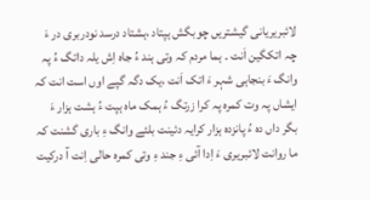لائبریریانی گیشتریں چوبگش ہپتاد ،ہشتاد درسد نودربری در ءَ چہ اتکگین اَنت ۔ ہما مردم کہ وتی ہند ءُ جاہ اِش یلہ داتگ ءُ پہ وانگ ءَ بنجاہی شہر ءَ اتک اَنت ،یک دگہ گپے اوں است انت کہ ایشاں پہ وت کمرہ پہ کرا زرتگ ءُ ہمک ماہ ہپت ءُ ہشت ہزار ءَ بگر داں دہ ءُ پانزدہ ہزار کرایہ دئینت بلئے وانگ ءِ باری گشنت کہ ما روانت لائبریری ءَ اِدا آئی ءِ جند ءِ وتی کمرہ حالی اِنت آ درکیت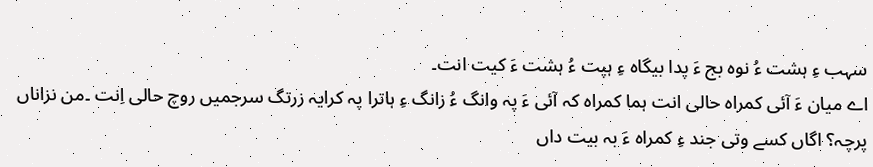سہب ءِ ہشت ءُ نوہ بج ءَ پدا بیگاہ ءِ ہپت ءُ ہشت ءَ کیت انت۔
اے میان ءَ آئی کمراہ حالی انت ہما کمراہ کہ آئی ءَ پہ وانگ ءُ زانگ ءِ ہاترا پہ کرایہ زرتگ سرجمیں روچ حالی اِنت ۔من نزاناں پرچہ؟ اگاں کسے وتی جند ءِ کمراہ ءَ بہ بیت داں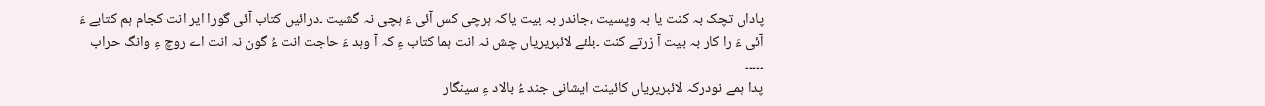پاداں تچک بہ کنت یا بہ وپسیت ،جاندر بہ بیت یاکہ ہرچی کس آئی ءَ ہچی نہ گشیت ۔درائیں کتاب آئی گورا ایر انت کجام ہم کتابے ءَ آئی ءَ را کار بہ بیت آ زرتے کنت ۔بلئے لائبریریاں چش نہ انت ہما کتاب ءِ کہ آ وہد ءَ حاجت انت ءُ گون نہ انت اے روچ ءِ وانگ حراب ۔۔۔۔۔
پدا ہمے نودرکہ لائبریریاں کائینت ایشانی جند ءُ بالاد ءِ سینگار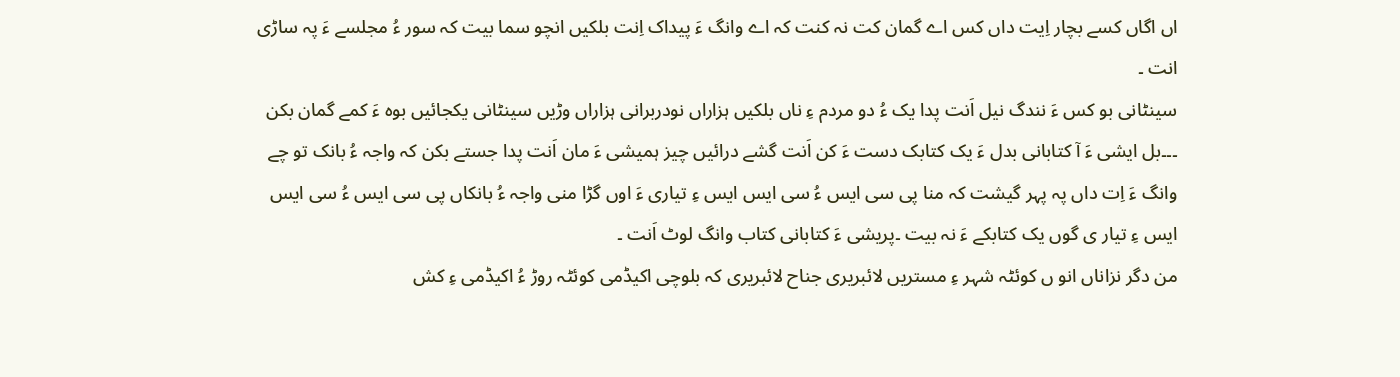اں اگاں کسے بچار اِیت داں کس اے گمان کت نہ کنت کہ اے وانگ ءَ پیداک اِنت بلکیں انچو سما بیت کہ سور ءُ مجلسے ءَ پہ ساڑی انت ۔
سینٹانی بو کس ءَ نندگ نیل اَنت پدا یک ءُ دو مردم ءِ ناں بلکیں ہزاراں نودربرانی ہزاراں وڑیں سینٹانی یکجائیں بوہ ءَ کمے گمان بکن ۔۔۔بل ایشی ءَ آ کتابانی بدل ءَ یک کتابک دست ءَ کن اَنت گشے درائیں چیز ہمیشی ءَ مان اَنت پدا جستے بکن کہ واجہ ءُ بانک تو چے وانگ ءَ اِت داں پہ پہر گیشت کہ منا پی سی ایس ءُ سی ایس ایس ءِ تیاری ءَ اوں گڑا منی واجہ ءُ بانکاں پی سی ایس ءُ سی ایس ایس ءِ تیار ی گوں یک کتابکے ءَ نہ بیت ۔پریشی ءَ کتابانی کتاب وانگ لوٹ اَنت ۔
من دگر نزاناں انو ں کوئٹہ شہر ءِ مستریں لائبریری جناح لائبریری کہ بلوچی اکیڈمی کوئٹہ روڑ ءُ اکیڈمی ءِ کش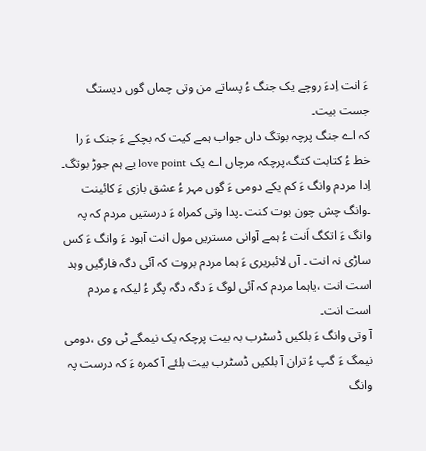ءَ انت اِدءَ روچے یک جنگ ءُ پساتے من وتی چماں گوں دیستگ جست بیت۔
کہ اے جنگ پرچہ بوتگ داں جواب ہمے کیت کہ بچکے ءَ جنک ءَ را خط ءُ کتابت کتگ،پرچکہ مرچاں اے یک love point یے ہم جوڑ بوتگ۔ اِدا مردم وانگ ءَ کم یکے دومی ءَ گوں مہر ءُ عشق بازی ءَ کائینت ۔وانگ چش چون بوت کنت ۔پدا وتی کمراہ ءَ درستیں مردم کہ پہ وانگ ءَ اتکگ اَنت ءُ ہمے آوانی مستریں مول انت آہود ءَ وانگ ءَ کس ساڑی نہ انت ۔ آں لائبریری ءَ ہما مردم بروت کہ آئی دگہ فارگیں وہد است انت ،یاہما مردم کہ آئی لوگ ءَ دگہ دگہ پگر ءُ لیکہ ءِ مردم است انت۔
آ وتی وانگ ءَ بلکیں ڈسٹرب بہ بیت پرچکہ یک نیمگے ٹی وی ،دومی نیمگ ءَ گپ ءُ تران آ بلکیں ڈسٹرب بیت بلئے آ کمرہ ءَ کہ درست پہ وانگ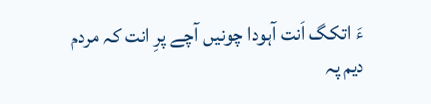ءَ اتکگ اَنت آہودا چونیں آچے پرِ انت کہ مردم دیم پہ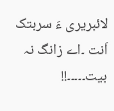لائبریری ءَ سربتک اَنت ۔اے زانگ نہ بیت۔۔۔۔۔!!